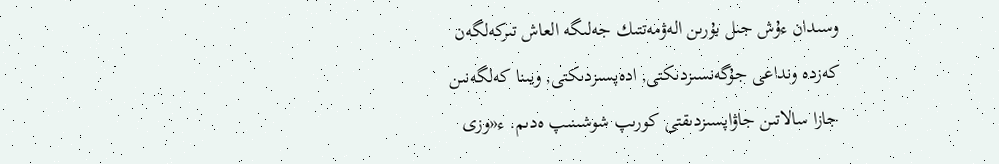وسىدان ءۇش جىل بۇرىن الەۋمەتتىك جەلىگە العاش تىركەلگەن كەزدە ونداعى جۇگەنسىزدىكتى, ادەپسىزدىكتى, ويىنا كەلگەنىن جازا سالاتىن جاۋاپسىزدىقتى كورىپ شوشىنىپ ەدىم. ء«وزى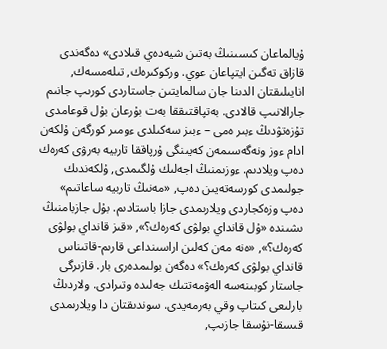ۇيالماعان كىسىنىڭ بەتىن شيەدەي قىلادى» دەگەندى قازاق تەگىن ايتپاعان عوي. وركوكىرەك, تىلەمسەك, انايىلىقتان الدىنا جان سالمايتىن جاستاردى كورىپ جانىم جارالانىپ قالادى. بەتپاقتىققا بەت بۇرعان بۇل قوعامدى تۇزەتۋدىڭ ءبىر ەمى – ءبىز سەكىلدى ءومىر كورگەن ۇلكەن ادام ءوز ونەگەسىمەن كەيىنگى ۇرپاققا تاربيە بەرۋى كەرەك دەپ ويلادىم. ءوزىمنىڭ اجەلىك ۇلگىمدى, ۇلكەندىك جولىمدى كورسەتەيىن دەپ, «مەنىڭ تاربيە ساعاتىم» دەپ وزەكجاردى ويلارىمدى جازا باستادىم. بۇل جازبامنىڭ ىشىندە «ۇل قانداي بولۋى كەرەك؟», «قىز قانداي بولۋى كەرەك؟», «ەنە مەن كەلىن اراسىنداعى قارىم-قاتىناس قانداي بولۋى كەرەك؟» دەگەن بولىمدەرى بار. قازىرگى جاستار كوبىنەسە الەۋمەتتىك جەلىدە وتىرادى. ولاردىڭ بارلىعى كىتاپ وقي بەرمەيدى. سوندىقتان دا ويلارىمدى قىسقا-نۇسقا جازىپ,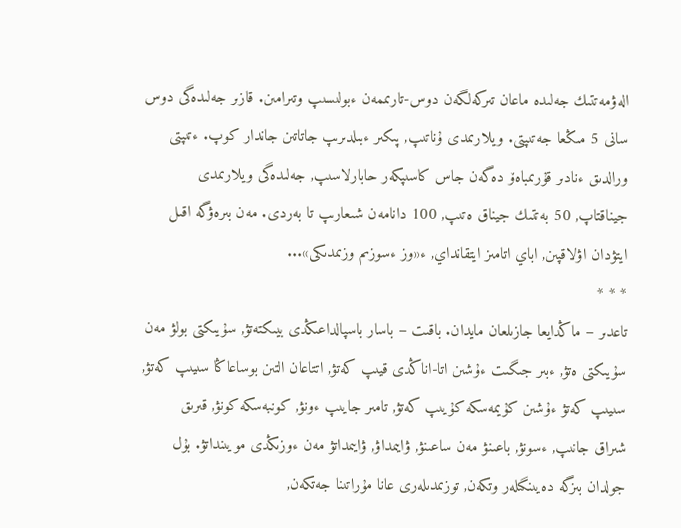الەۋمەتتىك جەلىدە ماعان تىركەلگەن دوس-تارىممەن ءبولىسىپ وتىرامىن. قازىر جەلىدەگى دوس سانى 5 مىڭعا جەتىپتى. ويلارىمدى ۇناتىپ, پىكىر ءبىلدىرىپ جاتاتىن جاندار كوپ. ءتىپتى ورالدىق ءنادىر قۇرىمباەۆ دەگەن جاس كاسىپكەر حابارلاسىپ, جەلىدەگى ويلارىمدى جيناقتاپ, 50 بەتتىك جيناق ەتىپ, 100 دانامەن شىعارىپ تا بەردى. مەن بىرەۋگە اقىل ايتۋدان اۋلاقپىن, اباي اتامىز ايتقانداي, ء«وز ءسوزىم وزىمدىكى»...
* * *
تاعدىر – ماڭدايعا جازىلعان مايدان. باقىت – باسار باسپالداعىڭدى بيىكتەتۋ, سۇيىكتى بولۋ مەن سۇيىكتى ەتۋ, ءبىر جىگىت ءۇشىن اتا-اناڭدى قيىپ كەتۋ, اتتاعان التىن بوساعاڭا سىيىپ كەتۋ, سىيىپ كەتۋ ءۇشىن كۇيمەسكە كۇيىپ كەتۋ, تامىر جايىپ ءونۋ, كونبەسكە كونۋ, قىرىق شىراق جانىپ, ءسونۋ, باعىنۋ مەن ساعىنۋ, ۋايىمداۋ, ۋايىمداتۋ مەن ءوزىڭدى مويىنداتۋ. بۇل جولدان بىزگە دەيىنگىلەر وتكەن, توزىمدىلەرى عانا مۇراتىنا جەتكەن,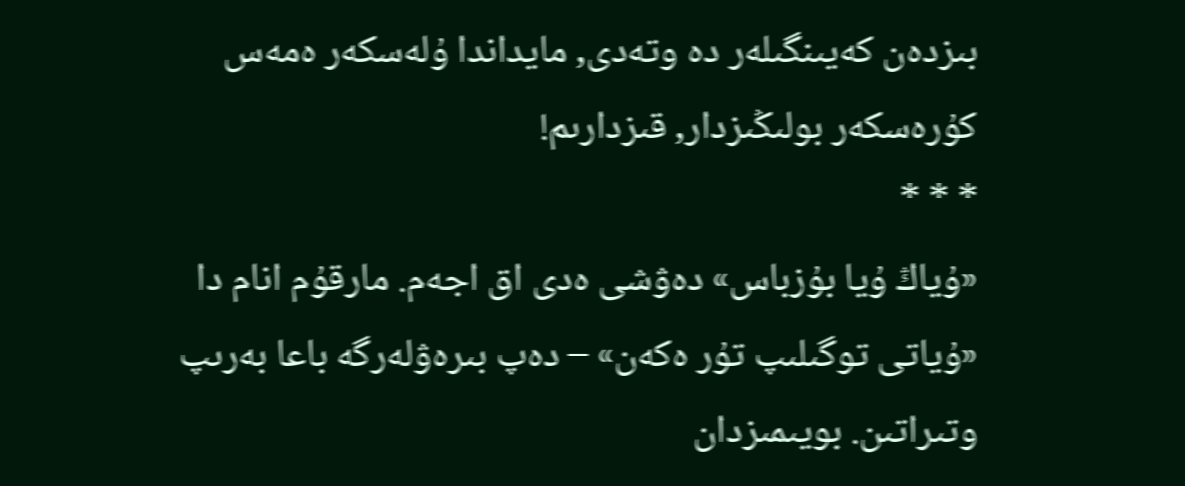بىزدەن كەيىنگىلەر دە وتەدى, مايداندا ۇلەسكەر ەمەس كۇرەسكەر بولىڭىزدار, قىزدارىم!
* * *
«ۇياڭ ۇيا بۇزباس» دەۋشى ەدى اق اجەم. مارقۇم انام دا «ۇياتى توگىلىپ تۇر ەكەن» – دەپ بىرەۋلەرگە باعا بەرىپ وتىراتىن. بويىمىزدان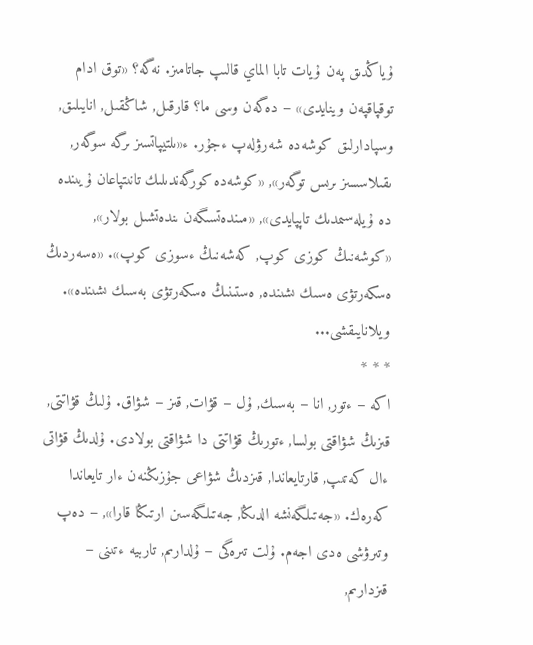ۇياڭدىق پەن ۇيات تابا الماي قالىپ جاتامىز. نەگە؟ «توق ادام توقپاقپەن وينايدى» – دەگەن وسى ما؟ قارقىل, شاڭقىل, انايىلىق, وسپادارلىق كوشەدە شەرۋلەپ ءجۇر. ء«ىلتيپاتسىز ىرگە سوگەر, ىقىلاسسىز ىرىس توگەر», «كوشەدە كورگەندىلىك تانىتپاعان ۇيىندە دە ۇيلەسىمدىك تاپپايدى», «مىندەتسىگەن ىندەتشىل بولار», «كوشەنىڭ كوزى كوپ, كەشەنىڭ ءسوزى كوپ». «ەسەردىڭ ەسكەرتۋى ەسىك ىشىندە, ەستىنىڭ ەسكەرتۋى بەسىك ىشىندە». ويلانايىقشى...
* * *
اكە – ءتور, انا – بەسىك, ۇل – قۋات, قىز – شۋاق. ۇلىڭ قۋاتتى, قىزىڭ شۋاقتى بولسا, ءتورىڭ قۋاتتى دا شۋاقتى بولادى. ۇلدىڭ قۋاتى ءال كەتىپ, قارتايعاندا, قىزدىڭ شۋاعى جۇزىڭنەن ءار تايعاندا كەرەك. «جەتىلگەنشە الدىڭا, جەتىلگەسىن ارتىڭا قارا», – دەپ وتىرۋشى ەدى اجەم. ۇلت تىرەگى – ۇلدارىم, تاربيە ءتىنى – قىزدارىم,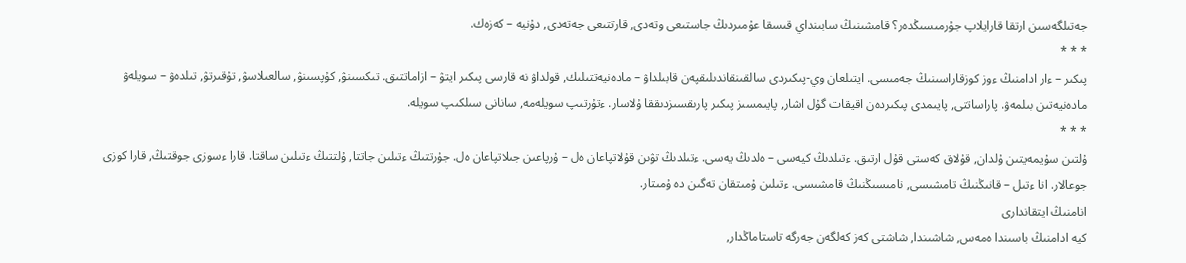جەتىلگەسىن ارتقا قارايلاپ جۇرمىسىڭدەر؟ قامشىنىڭ سابىنداي قىسقا عۇمىردىڭ جاستىعى وتەدى, قارتتىعى جەتەدى, دۇنيە – كەزەك.
* * *
پىكىر – ءار ادامنىڭ ءوز كوزقاراسىنىڭ جەمىسى. ايتىلعان وي-پىكىردى سالقىنقاندىلىقپەن قابىلداۋ – مادەنيەتتىلىك, قولداۋ نە قارسى پىكىر ايتۋ – ازاماتتىق. تىكسىنۋ, كۇپسىنۋ, سالعىلاسۋ, تۇقىرتۋ, تىلدەۋ – سويلەۋ مادەنيەتىن بىلمەۋ. پاراساتتى, پايىمدى پىكىردەن اقيقات گۇل اشار, پايىمسىز پىكىر پارىقسىزدىققا ۇلاسار. ءتۇرتىپ سويلەمە, سانانى سىلكىپ سويلە.
* * *
ۇلتىن سۇيمەيتىن ۇلدان, قۇلاق كەستى قۇل ارتىق. ءتىلدىڭ كيەسى – ەلدىڭ يەسى. ءتىلدىڭ تۋىن قۇلاتپاعان ەل – ۇرپاعىن جىلاتپاعان ەل. جۇرتتىڭ ءتىلىن جاتتا, ۇلتتىڭ ءتىلىن ساقتا. قارا ءسوزى جوقتىڭ, قارا كوزى جوعالار. انا ءتىل – قانىڭنىڭ تامشىسى, نامىسىڭنىڭ قامشىسى. ءتىلىن ۇمىتقان تەگىن دە ۇمىتار.
انامنىڭ ايتقاندارى
كيە ادامنىڭ باسىندا ەمەس, شاشىندا, شاشتى كەز كەلگەن جەرگە تاستاماڭدار,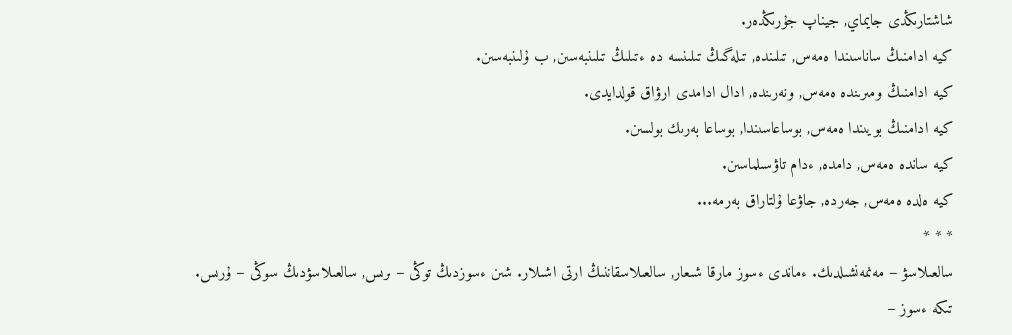شاشتارىڭدى جايماي, جيناپ جۇرىڭدەر.
كيە ادامنىڭ ساناسىندا ەمەس, تىلىندە, تىلەگىڭ تىلىنسە دە ءتىلىڭ تىلىنبەسىن, ب ۇلىنبەسىن.
كيە ادامنىڭ ومىرىندە ەمەس, ونەرىندە, ادال ادامدى ارۋاق قولدايدى.
كيە ادامنىڭ بويىندا ەمەس, بوساعاسىندا, بوساعا بەرىك بولسىن.
كيە ساندە ەمەس, دامدە, ءدام تاۋسىلماسىن.
كيە ەلدە ەمەس, جەردە, جاۋعا ۇلتاراق بەرمە...
* * *
سالعىلاسۋ – مەنمەنشىلدىك. ءماندى ءسوز مارقا شىعار, سالعىلاسقاننىڭ ارتى اشىلار. شىن ءسوزدىڭ توڭى – ىرىس, سالعىلاسۋدىڭ سوڭى – ۇرىس. تىكە ءسوز –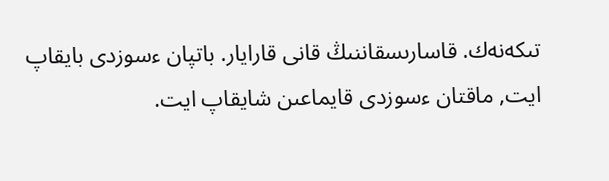تىكەنەك. قاسارىسقاننىڭ قانى قارايار. باتپان ءسوزدى بايقاپ ايت, ماقتان ءسوزدى قايماعىن شايقاپ ايت.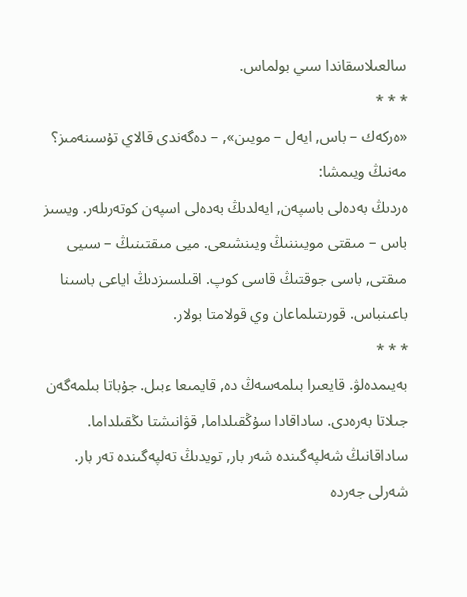سالعىلاسقاندا سىي بولماس.
* * *
«ەركەك – باس, ايەل – مويىن», – دەگەندى قالاي تۇسىنەمىز؟ مەنىڭ ويىمشا:
ەردىڭ بەدەلى باسپەن, ايەلدىڭ بەدەلى اسپەن كوتەرىلەر. ويسىز باس – مىقتى مويىننىڭ ويىنشىعى. ميى مىقتىنىڭ – سىيى مىقتى, باسى جوقتىڭ قاسى كوپ. اقىلسىزدىڭ اياعى باسىنا باعىنباس. قورىتىلماعان وي قولامتا بولار.
* * *
بەيىمدەلۋ. قايعىرا بىلمەسەڭ دە, قايمىعا ءبىل. جۇباتا بىلمەگەن جىلاتا بەرەدى. ساداقادا سۇڭقىلداما, قۋانىشتا ىڭقىلداما. ساداقانىڭ شەلپەگىندە شەر بار, تويدىڭ تەلپەگىندە تەر بار. شەرلى جەردە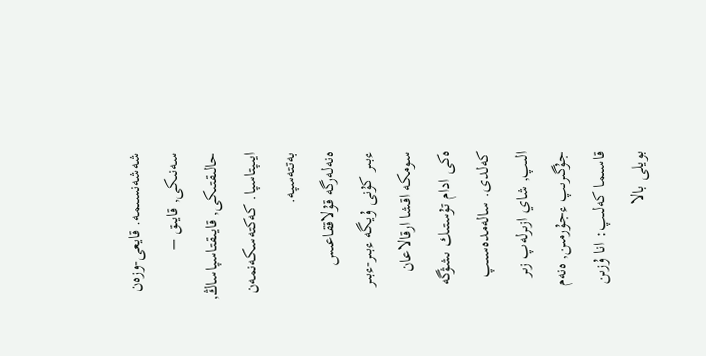شەشەنسىمە. قايعى-وزەن سەنىكى, قايىق – حالىقتىكى, قايىقتاسپاساڭ, ايىپتاسپا. كەكتەسكەنمەن بەتتەسپە.
ەنەلەرگە قۇلاققاعىس
ءبىر كۇنى ۇيگە ءبىر-ءبىر سومكە اقشا ارقالاعان ەكى ادام تۇستىك ىشۋگە كەلدى. سالەمدەسىپ الىپ, شاي ازىرلەپ زىر جۇگىرىپ ءجۇرمىن, ەنەم قاسىما كەلىپ: انا ۇزىن بويلى بالا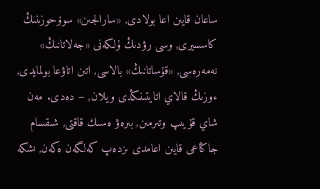ساعان قايىن اعا بولادى, «سارالجىن» سوۆحوزىنىڭ كاسسيرى, وسى رۋدىڭ ۇلكەنى «جەلاتانىڭ» نەمەرەسى, «قۇساتانىڭ» بالاسى, اتىن اتاۋعا بولمايدى, ءوزىڭ قالاي اتايتىنىڭدى ويلان, – دەدى. مەن شاي قۇيىپ وتىرمىن, بىرەۋ ەسىك قاقتى, شىقسام جاڭاعى قايىن اعامدى ىزدەپ كەلگەن ەكەن, ىشكە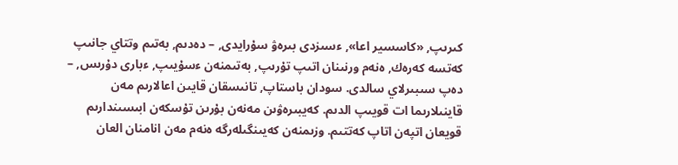كىرىپ, «كاسسير اعا», ءسىزدى بىرەۋ سۇرايدى, – دەدىم, بەتىم وتتاي جانىپ كەتسە كەرەك, ەنەم ورنىنان اتىپ تۇرىپ, بەتىمنەن ءسۇيىپ, ءبارى دۇرىس, – دەپ سىبىرلاي سالدى. سودان باستاپ, تانىسقان قايىن اعالارىم مەن قاينىلارىما ات قويىپ الدىم. كەيبىرەۋىن مەنەن بۇرىن تۇسكەن ابىسىندارىم قويعان اتپەن اتاپ كەتتىم. وزىمنەن كەيىنگىلەرگە ەنەم مەن انامنان العان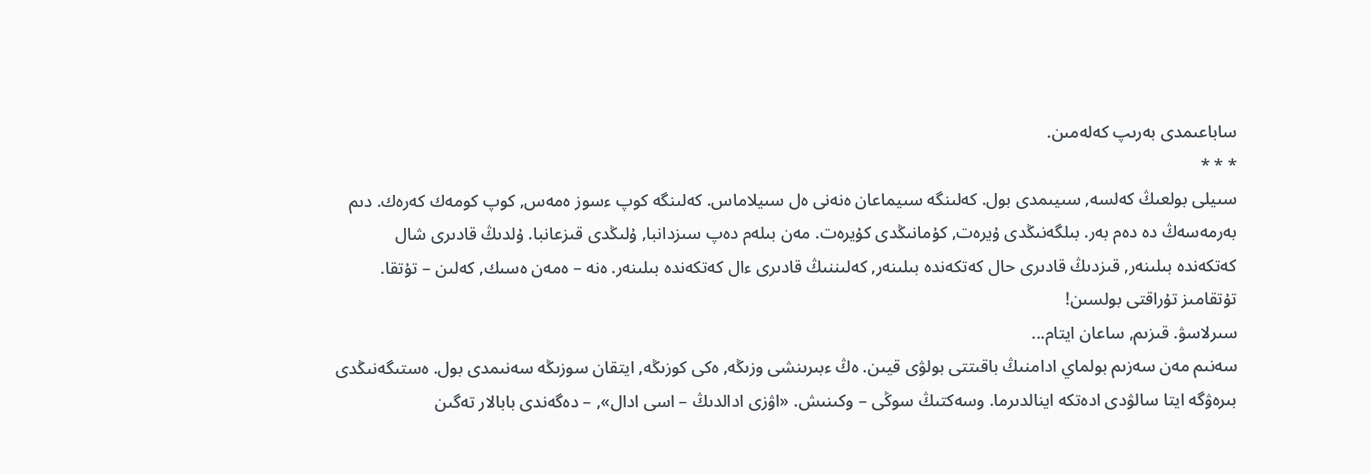ساباعىمدى بەرىپ كەلەمىن.
* * *
سىيلى بولعىڭ كەلسە, سىيىمدى بول. كەلىنگە سىيماعان ەنەنى ەل سىيلاماس. كەلىنگە كوپ ءسوز ەمەس, كوپ كومەك كەرەك. دىم بەرمەسەڭ دە دەم بەر. بىلگەنىڭدى ۇيرەت, كۇمانىڭدى كۇيرەت. مەن بىلەم دەپ سىزدانبا, ۇلىڭدى قىزعانبا. ۇلدىڭ قادىرى شال كەتكەندە بىلىنەر, قىزدىڭ قادىرى حال كەتكەندە بىلىنەر, كەلىننىڭ قادىرى ءال كەتكەندە بىلىنەر. ەنە – ەمەن ەسىك, كەلىن – تۇتقا. تۇتقامىز تۇراقتى بولسىن!
سىرلاسۋ. قىزىم, ساعان ايتام...
سەنىم مەن سەزىم بولماي ادامنىڭ باقىتتى بولۋى قيىن. ەڭ ءبىرىنشى وزىڭە, ەكى كوزىڭە, ايتقان سوزىڭە سەنىمدى بول. ەستىگەنىڭدى بىرەۋگە ايتا سالۋدى ادەتكە اينالدىرما. وسەكتىڭ سوڭى – وكىنىش. «اۋزى ادالدىڭ – اسى ادال», – دەگەندى بابالار تەگىن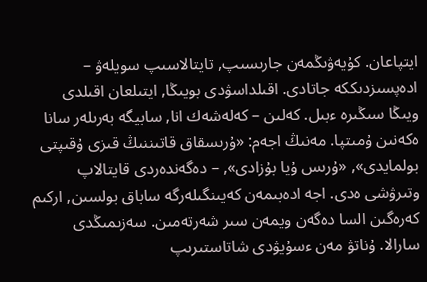ايتپاعان. كۇيەۋىڭمەن جارىسىپ, تايتالاسىپ سويلەۋ – ادەپسىزدىككە جاتادى. اقىلداسۋدى بويىڭا, ايتىلعان اقىلدى ويىڭا سىڭىرە ءبىل. كەلىن – كەلەشەك انا, سابيگە بەرىلەر سانا ەكەنىن ۇمىتپا. مەنىڭ اجەم: «ۇرىسقاق قاتىننىڭ قىزى ۇقىپتى بولمايدى», «ۇرىس ۇيا بۇزادى», – دەگەندەردى قايتالاپ وتىرۋشى ەدى. اجە ادەبىمەن كەيىنگىلەرگە ساباق بولسىن, اركىم كەرەگىن السا دەگەن ويمەن سىر شەرتەمىن. سەزىمىڭدى سارالا. ۇناتۋ مەن ءسۇيۋدى شاتاستىرىپ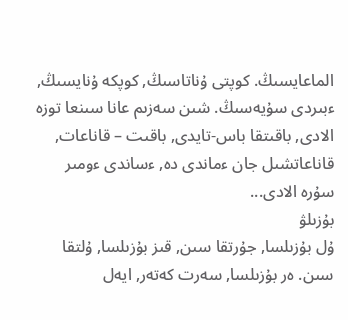الماعايسىڭ. كوپتى ۇناتاسىڭ, كوپكە ۇنايسىڭ, ءبىردى سۇيەسىڭ. شىن سەزىم عانا سىنعا توزە الادى, باقىتقا باس-تايدى, باقىت – قاناعات, قاناعاتشىل جان ءماندى دە, ءساندى ءومىر سۇرە الادى...
بۇزىلۋ
ۇل بۇزىلسا, جۇرتقا سىن, قىز بۇزىلسا, ۇلتقا سىن. ەر بۇزىلسا, سەرت كەتەر, ايەل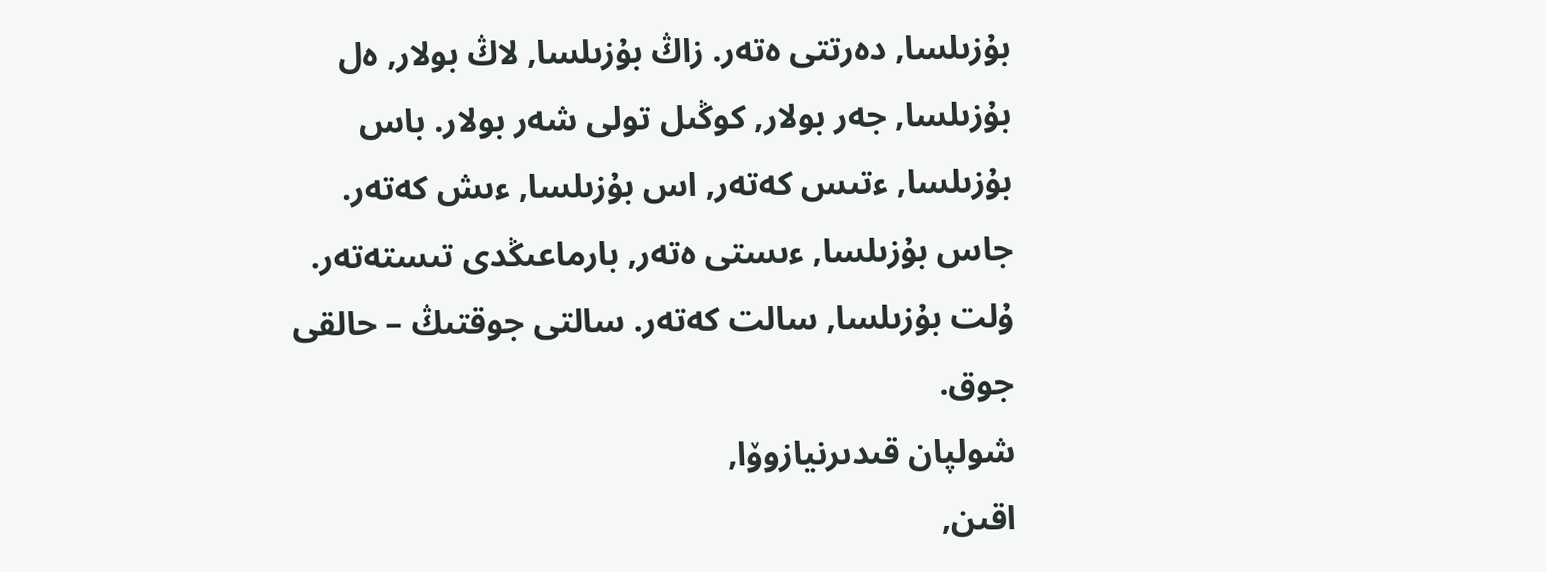بۇزىلسا, دەرتتى ەتەر. زاڭ بۇزىلسا, لاڭ بولار, ەل بۇزىلسا, جەر بولار, كوڭىل تولى شەر بولار. باس بۇزىلسا, ءتىس كەتەر, اس بۇزىلسا, ءىش كەتەر. جاس بۇزىلسا, ءىستى ەتەر, بارماعىڭدى تىستەتەر. ۇلت بۇزىلسا, سالت كەتەر. سالتى جوقتىڭ – حالقى جوق.
شولپان قىدىرنيازوۆا,
اقىن,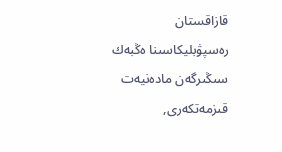قازاقستان رەسپۋبليكاسىنا ەڭبەك سىڭىرگەن مادەنيەت قىزمەتكەرى,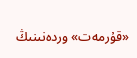«قۇرمەت» وردەنىنىڭ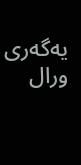يەگەرى
ورال